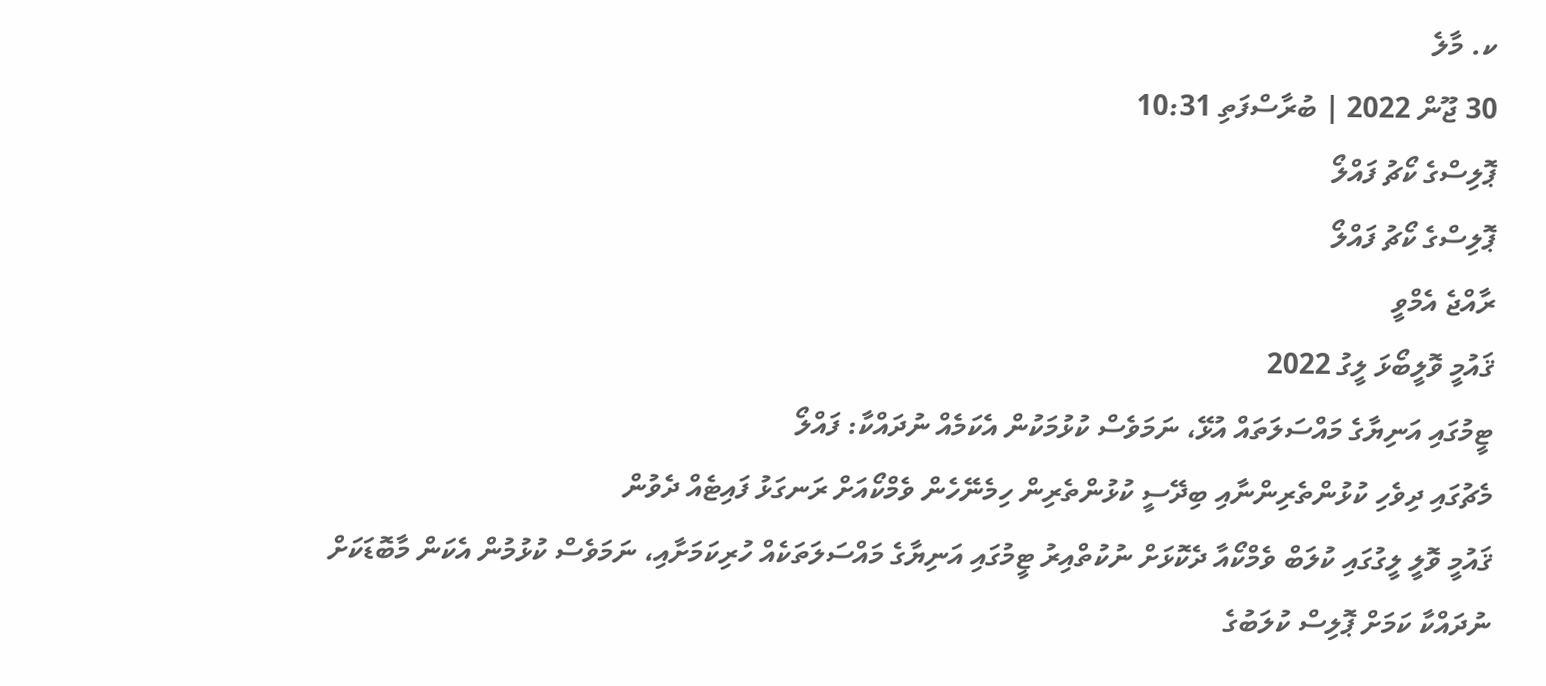ކ. މާލެ
30 ޖޫން 2022 | ބުރާސްފަތި 10:31
ޕޮލިސްގެ ކޯޗު ފައްލޯ
ޕޮލިސްގެ ކޯޗު ފައްލޯ
ރާއްޖެ އެމްވީ
ޤައުމީ ވޮލީބޯޅަ ލީގު 2022
ޓީމުގައި އަނިޔާގެ މައްސަލަތައް އުޅޭ، ނަމަވެސް ކުޅުމަކުން އެކަމެއް ނުދައްކާ: ފައްލޯ
މެޗުގައި ދިވެހި ކުޅުންތެރިންނާއި ބިދޭސީ ކުޅުންތެރިން ހިމެނޭހެން ވެމްކޯއަށް ރަނގަޅު ފައިޓެއް ދެވުން
ޤައުމީ ވޮލީ ލީގުގައި ކުލަބް ވެމްކޯއާ ދެކޮޅަށް ނުކުތްއިރު ޓީމުގައި އަނިޔާގެ މައްސަލަތަކެއް ހުރިކަމަށާއި، ނަމަވެސް ކުޅުމުން އެކަން މާބޮޑަކަށް ނުދައްކާ ކަމަށް ޕޮލިސް ކުލަބުގެ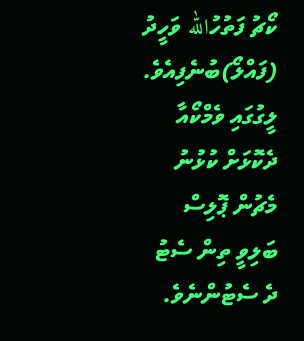ކޯޗު ފަތުހުالله ވަހީދު (ފައްލޯ)ބުނެފިއެވެ.
ލީގުގައި ވެމްކޯއާ ދެކޮޅަށް ކުޅުނު މެޗުން ޕޮލިސް ބަލިވީ ތިން ސެޓު ދެ ސެޓުންނެވެ.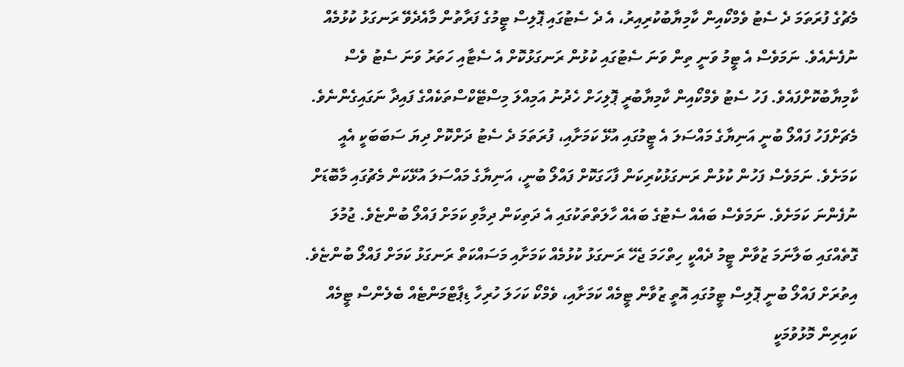މެޗުގެ ފުރަތަމަ ދެ ސެޓު ވެމްކޯއިން ކާމިޔާބުކުރިއިރު، އެ ދެ ސެޓުގައި ޕޮލިސް ޓީމުގެ ފަރާތުން މާއެދެވޭ ރަނގަޅު ކުޅުމެއް ނުފެނެއެވެ. ނަމަވެސް އެ ޓީމު ވަނީ ތިން ވަނަ ސެޓުގައި ކުޅުން ރަނގަޅުކޮށް އެ ސެޓާއި ހަތަރު ވަނަ ސެޓު ވެސް ކާމިޔާބުކޮށްފައެވެ. ފަހު ސެޓު ވެމްކޯއިން ކާމިޔާބުރީ ޕޮލިހަށް ހެދުނު އަމިއްލަ މިސްޓޭކްސްތަކެއްގެ ފައިދާ ނަގައިގެންނެވެ.
މެޗަށްފަހު ފައްލޯ ބުނީ އަނިޔާގެ މައްސަލަ އެ ޓީމުގައި އުޅޭ ކަމަށާއި، ފުރަތަމަ ދެ ސެޓު ދަށްކޮށް ދިޔަ ސަބަބަކީ އެއީ ކަމަށެވެ. ނަމަވެސް ފަހުން ކުޅުން ރަނގަޅުކުރިކަން ފާހަގަކޮށް ފައްލޯ ބުނީ، އަނިޔާގެ މައްސަލަ އުޅޭކަން މެޗުގައި މާބޮޑަށް ނުފެންނަ ކަމަށެވެ. ނަމަވެސް ބައެއް ސެޓުގެ ބައެއް ހާލަތްތަކުގައި އެ ދަތިކަން ދިމާވި ކަމަށް ފައްލޯ ބުންޏެވެ. ޖުމުލަ ގޮތެއްގައި ބަލާނަމަ ޒުވާން ޓީމު ދެއްކީ ހިތްހަމަ ޖެހޭ ރަނގަޅު ކުޅުމެއް ކަމަށާއި މަސައްކަތް ރަނގަޅު ކަމަށް ފައްލޯ ބުންޏެވެ.
އިތުރަށް ފައްލޯ ބުނީ ޕޮލިސް ޓީމުގައި އޮތީ ޒުވާން ޓީމެއް ކަމަށާއި، ވެމްކޯ ކަހަލަ ހުރިހާ ޑިޕާޓްމަންޓެއް ބެލެންސް ޓީމެއް ކައިރިން މޮޅުވުމަކީ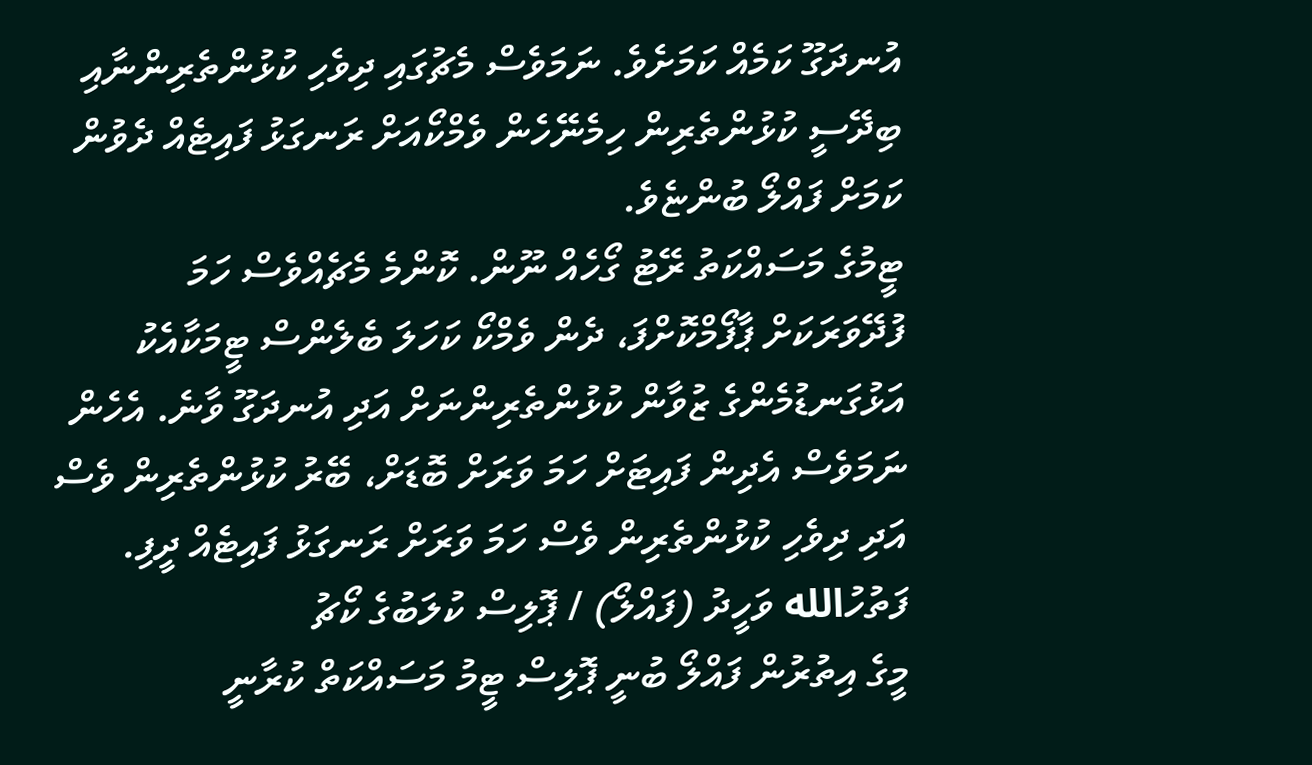އުނދަގޫ ކަމެއް ކަމަށެވެ. ނަމަވެސް މެޗުގައި ދިވެހި ކުޅުންތެރިންނާއި ބިދޭސީ ކުޅުންތެރިން ހިމެނޭހެން ވެމްކޯއަށް ރަނގަޅު ފައިޓެއް ދެވުން ކަމަށް ފައްލޯ ބުންޏެވެ.
ޓީމުގެ މަސައްކަތު ރޭޓު ގޯހެއް ނޫން. ކޮންމެ މެޗެއްވެސް ހަމަ ފުދޭވަރަކަށް ޕާފޯމްކޮށްފަ، ދެން ވެމްކޯ ކަހަލަ ބެލެންސް ޓީމަކާއެކު އަޅުގަނޑުމެންގެ ޒުވާން ކުޅުންތެރިންނަށް އަދި އުނދަގޫ ވާނެ. އެހެން ނަމަވެސް އެދިން ފައިޓަށް ހަމަ ވަރަށް ބޮޑަށް، ބޭރު ކުޅުންތެރިން ވެސް އަދި ދިވެހި ކުޅުންތެރިން ވެސް ހަމަ ވަރަށް ރަނގަޅު ފައިޓެއް ދީފި.
ފަތުހުالله ވަހީދު (ފައްލޯ) / ޕޮލިސް ކުލަބުގެ ކޯޗު
މީގެ އިތުރުން ފައްލޯ ބުނީ ޕޮލިސް ޓީމު މަސައްކަތް ކުރާނީ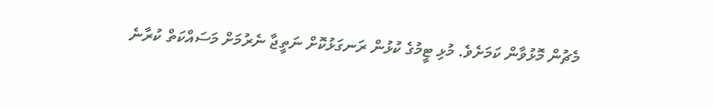މެޗުން މޮޅުވާން ކަމަށެވެ. މުޅި ޓީމުގެ ކުޅުން ރަނގަޅުކޮށް ނަތީޖާ ނެރުމަށް މަސައްކަތް ކުރާނެ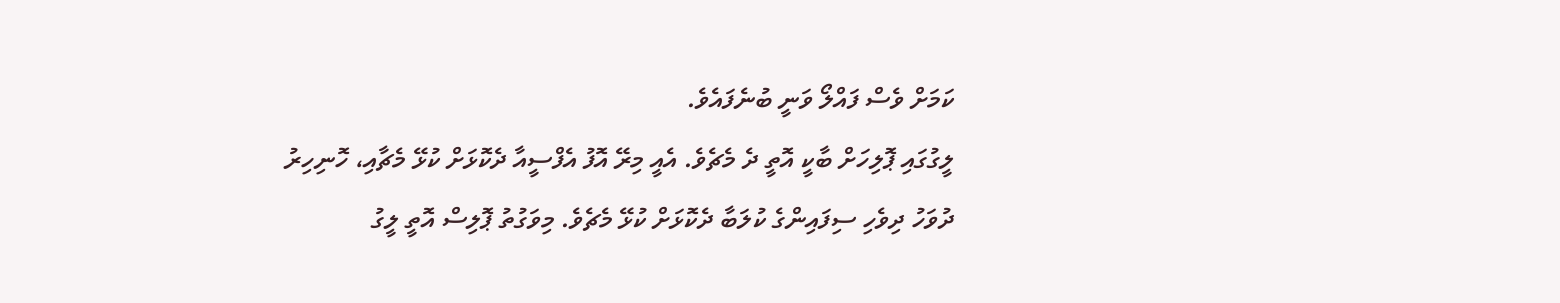ކަމަށް ވެސް ފައްލޯ ވަނީ ބުނެފައެވެ.
ލީގުގައި ޕޮލިހަށް ބާކީ އޮތީ ދެ މެޗެވެ. އެއީ މިރޭ އޮފު އެފްސީއާ ދެކޮޅަށް ކުޅޭ މެޗާއި، ހޮނިހިރު ދުވަހު ދިވެހި ސިފައިންގެ ކުލަބާ ދެކޮޅަށް ކުޅޭ މެޗެވެ. މިވަގުތު ޕޮލިސް އޮތީ ލީގު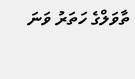ތާވަލްގެ ހަތަރު ވަނަ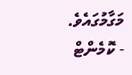މަގާމުގައެވެ.
- ކޮމެންޓް